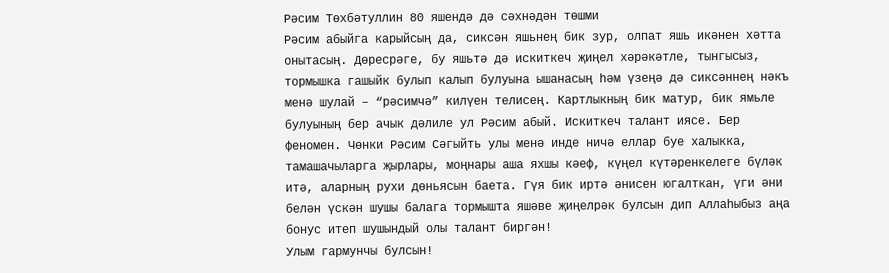Рәсим Төхбәтуллин 80 яшендә дә сәхнәдән төшми
Рәсим абыйга карыйсың да, сиксән яшьнең бик зур, олпат яшь икәнен хәтта онытасың. Дөресрәге, бу яшьтә дә искиткеч җиңел хәрәкәтле, тынгысыз, тормышка гашыйк булып калып булуына ышанасың һәм үзеңә дә сиксәннең нәкъ менә шулай – “рәсимчә” килүен телисең. Картлыкның бик матур, бик ямьле булуының бер ачык дәлиле ул Рәсим абый. Искиткеч талант иясе. Бер феномен. Чөнки Рәсим Сәгыйть улы менә инде ничә еллар буе халыкка, тамашачыларга җырлары, моңнары аша яхшы кәеф, күңел күтәренкелеге бүләк итә, аларның рухи дөньясын баета. Гүя бик иртә әнисен югалткан, үги әни белән үскән шушы балага тормышта яшәве җиңелрәк булсын дип Аллаһыбыз аңа бонус итеп шушындый олы талант биргән!
Улым гармунчы булсын!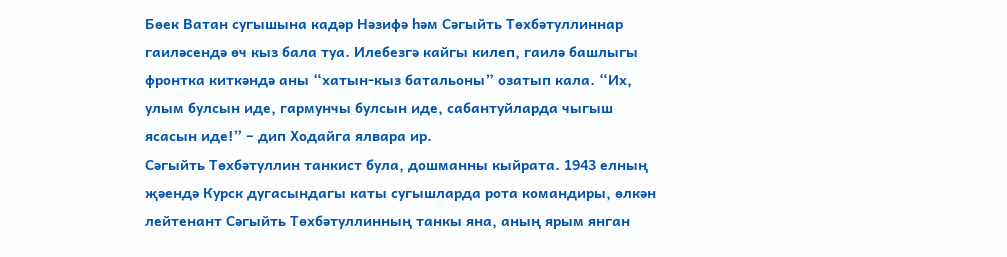Бөек Ватан сугышына кадәр Нәзифә һәм Сәгыйть Төхбәтуллиннар гаиләсендә өч кыз бала туа. Илебезгә кайгы килеп, гаилә башлыгы фронтка киткәндә аны “хатын-кыз батальоны” озатып кала. “Их, улым булсын иде, гармунчы булсын иде, сабантуйларда чыгыш ясасын иде!” – дип Ходайга ялвара ир.
Сәгыйть Төхбәтуллин танкист була, дошманны кыйрата. 1943 елның җәендә Курск дугасындагы каты сугышларда рота командиры, өлкән лейтенант Сәгыйть Төхбәтуллинның танкы яна, аның ярым янган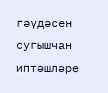гәүдәсен сугышчан иптәшләре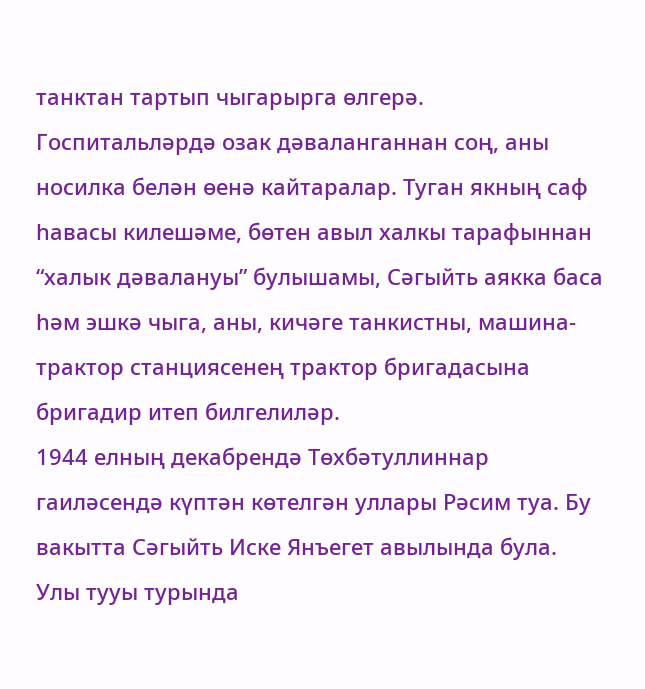танктан тартып чыгарырга өлгерә. Госпитальләрдә озак дәваланганнан соң, аны носилка белән өенә кайтаралар. Туган якның саф һавасы килешәме, бөтен авыл халкы тарафыннан “халык дәвалануы” булышамы, Сәгыйть аякка баса һәм эшкә чыга, аны, кичәге танкистны, машина-трактор станциясенең трактор бригадасына бригадир итеп билгелиләр.
1944 елның декабрендә Төхбәтуллиннар гаиләсендә күптән көтелгән уллары Рәсим туа. Бу вакытта Сәгыйть Иске Янъегет авылында була. Улы тууы турында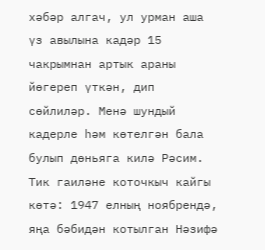хәбәр алгач, ул урман аша үз авылына кадәр 15 чакрымнан артык араны йөгереп үткән, дип сөйлиләр. Менә шундый кадерле һәм көтелгән бала булып дөньяга килә Рәсим. Тик гаиләне коточкыч кайгы көтә: 1947 елның ноябрендә, яңа бәбидән котылган Нәзифә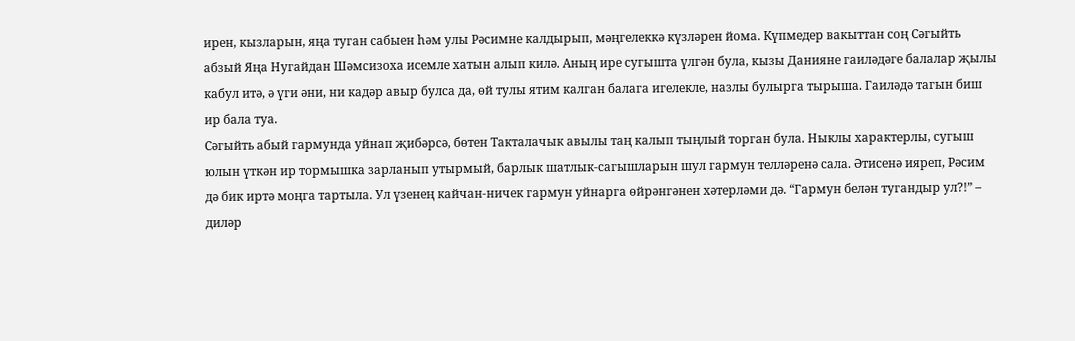ирен, кызларын, яңа туган сабыен һәм улы Рәсимне калдырып, мәңгелеккә күзләрен йома. Күпмедер вакыттан соң Сәгыйть абзый Яңа Нугайдан Шәмсизоха исемле хатын алып килә. Аның ире сугышта үлгән була, кызы Данияне гаиләдәге балалар җылы кабул итә, ә үги әни, ни кадәр авыр булса да, өй тулы ятим калган балага игелекле, назлы булырга тырыша. Гаиләдә тагын биш ир бала туа.
Сәгыйть абый гармунда уйнап җибәрсә, бөтен Такталачык авылы таң калып тыңлый торган була. Ныклы характерлы, сугыш юлын үткән ир тормышка зарланып утырмый, барлык шатлык-сагышларын шул гармун телләренә сала. Әтисенә ияреп, Рәсим дә бик иртә моңга тартыла. Ул үзенең кайчан-ничек гармун уйнарга өйрәнгәнен хәтерләми дә. “Гармун белән тугандыр ул?!” – диләр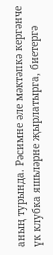аның турында. Рәсимне әле мәктәпкә кергәнче үк клубка яшьләрне җырлатырга, биетергә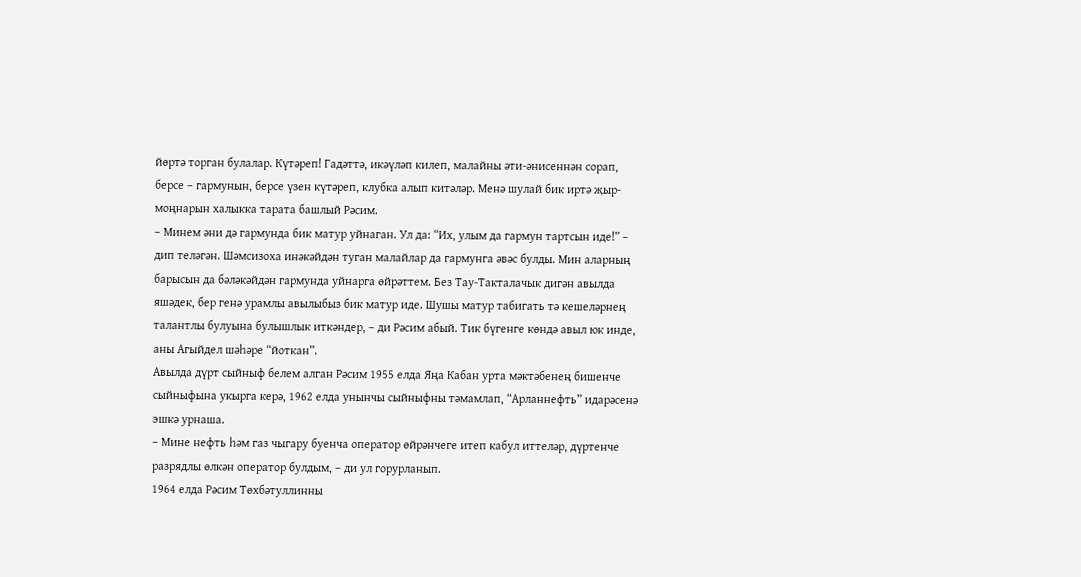йөртә торган булалар. Күтәреп! Гадәттә, икәүләп килеп, малайны әти-әнисеннән сорап, берсе – гармунын, берсе үзен күтәреп, клубка алып китәләр. Менә шулай бик иртә җыр-моңнарын халыкка тарата башлый Рәсим.
– Минем әни дә гармунда бик матур уйнаган. Ул да: “Их, улым да гармун тартсын иде!” – дип теләгән. Шәмсизоха инәкәйдән туган малайлар да гармунга әвәс булды. Мин аларның барысын да бәләкәйдән гармунда уйнарга өйрәттем. Без Тау-Такталачык дигән авылда яшәдек, бер генә урамлы авылыбыз бик матур иде. Шушы матур табигать тә кешеләрнең талантлы булуына булышлык иткәндер, – ди Рәсим абый. Тик бүгенге көндә авыл юк инде, аны Агыйдел шәһәре “йоткан”.
Авылда дүрт сыйныф белем алган Рәсим 1955 елда Яңа Кабан урта мәктәбенең бишенче сыйныфына укырга керә, 1962 елда унынчы сыйныфны тәмамлап, “Арланнефть” идарәсенә эшкә урнаша.
– Мине нефть һәм газ чыгару буенча оператор өйрәнчеге итеп кабул иттеләр, дүртенче разрядлы өлкән оператор булдым, – ди ул горурланып.
1964 елда Рәсим Төхбәтуллинны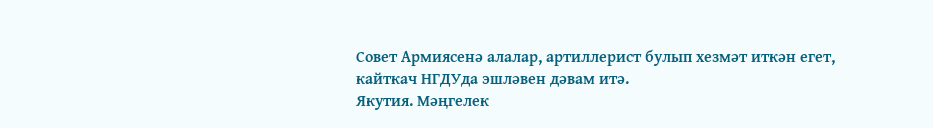Совет Армиясенә алалар, артиллерист булып хезмәт иткән егет, кайткач НГДУда эшләвен дәвам итә.
Якутия. Мәңгелек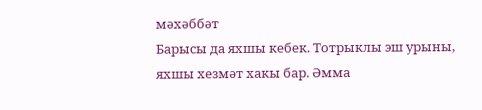мәхәббәт
Барысы да яхшы кебек. Тотрыклы эш урыны, яхшы хезмәт хакы бар. Әмма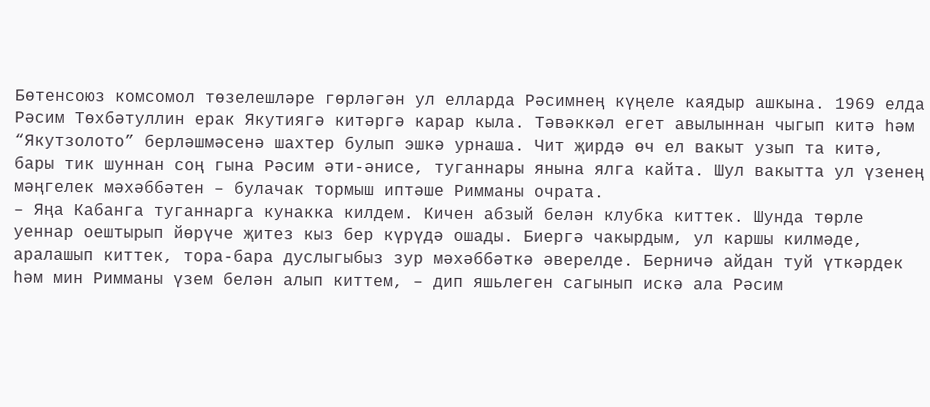Бөтенсоюз комсомол төзелешләре гөрләгән ул елларда Рәсимнең күңеле каядыр ашкына. 1969 елда Рәсим Төхбәтуллин ерак Якутиягә китәргә карар кыла. Тәвәккәл егет авылыннан чыгып китә һәм “Якутзолото” берләшмәсенә шахтер булып эшкә урнаша. Чит җирдә өч ел вакыт узып та китә, бары тик шуннан соң гына Рәсим әти-әнисе, туганнары янына ялга кайта. Шул вакытта ул үзенең мәңгелек мәхәббәтен – булачак тормыш иптәше Римманы очрата.
– Яңа Кабанга туганнарга кунакка килдем. Кичен абзый белән клубка киттек. Шунда төрле уеннар оештырып йөрүче җитез кыз бер күрүдә ошады. Биергә чакырдым, ул каршы килмәде, аралашып киттек, тора-бара дуслыгыбыз зур мәхәббәткә әверелде. Берничә айдан туй үткәрдек һәм мин Римманы үзем белән алып киттем, – дип яшьлеген сагынып искә ала Рәсим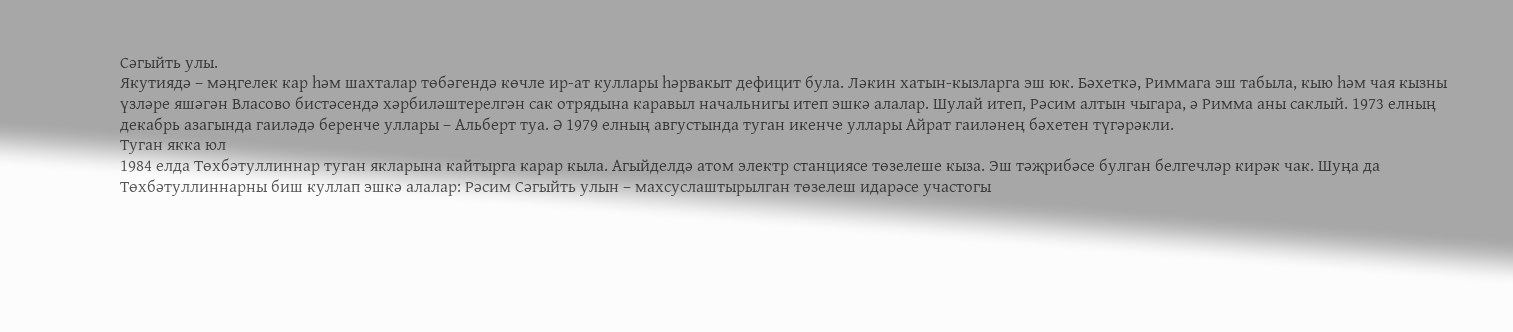Сәгыйть улы.
Якутиядә – мәңгелек кар һәм шахталар төбәгендә көчле ир-ат куллары һәрвакыт дефицит була. Ләкин хатын-кызларга эш юк. Бәхеткә, Риммага эш табыла, кыю һәм чая кызны үзләре яшәгән Власово бистәсендә хәрбиләштерелгән сак отрядына каравыл начальнигы итеп эшкә алалар. Шулай итеп, Рәсим алтын чыгара, ә Римма аны саклый. 1973 елның декабрь азагында гаиләдә беренче уллары – Альберт туа. Ә 1979 елның августында туган икенче уллары Айрат гаиләнең бәхетен түгәрәкли.
Туган якка юл
1984 елда Төхбәтуллиннар туган якларына кайтырга карар кыла. Агыйделдә атом электр станциясе төзелеше кыза. Эш тәҗрибәсе булган белгечләр кирәк чак. Шуңа да Төхбәтуллиннарны биш куллап эшкә алалар: Рәсим Сәгыйть улын – махсуслаштырылган төзелеш идарәсе участогы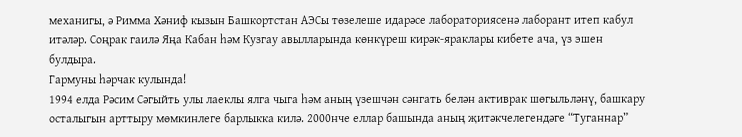механигы, ә Римма Хәниф кызын Башкортстан АЭСы төзелеше идарәсе лабораториясенә лаборант итеп кабул итәләр. Соңрак гаилә Яңа Кабан һәм Кузгау авылларында көнкүреш кирәк-яраклары кибете ача, үз эшен булдыра.
Гармуны һәрчак кулында!
1994 елда Рәсим Сәгыйть улы лаеклы ялга чыга һәм аның үзешчән сәнгать белән активрак шөгыльләнү, башкару осталыгын арттыру мөмкинлеге барлыкка килә. 2000нче еллар башында аның җитәкчелегендәге “Туганнар”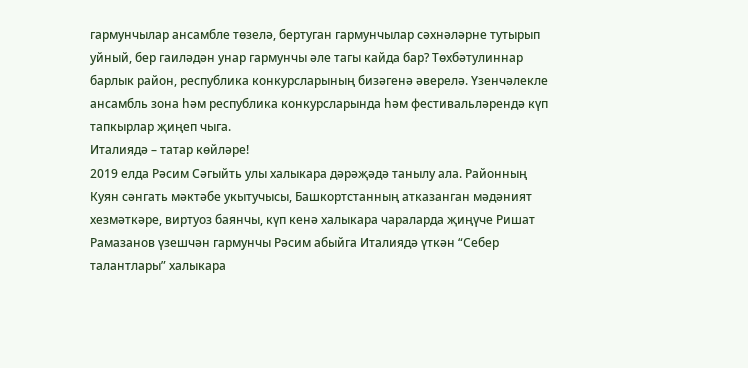гармунчылар ансамбле төзелә, бертуган гармунчылар сәхнәләрне тутырып уйный, бер гаиләдән унар гармунчы әле тагы кайда бар? Төхбәтулиннар барлык район, республика конкурсларының бизәгенә әверелә. Үзенчәлекле ансамбль зона һәм республика конкурсларында һәм фестивальләрендә күп тапкырлар җиңеп чыга.
Италиядә – татар көйләре!
2019 елда Рәсим Сәгыйть улы халыкара дәрәҗәдә танылу ала. Районның Куян сәнгать мәктәбе укытучысы, Башкортстанның атказанган мәдәният хезмәткәре, виртуоз баянчы, күп кенә халыкара чараларда җиңүче Ришат Рамазанов үзешчән гармунчы Рәсим абыйга Италиядә үткән “Себер талантлары” халыкара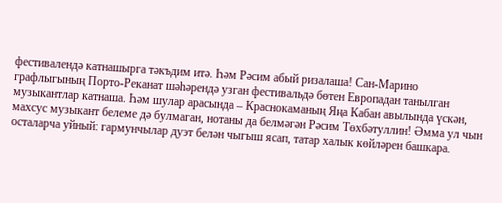фестивалендә катнашырга тәкъдим итә. Һәм Рәсим абый ризалаша! Сан-Марино графлыгының Порто-Реканат шәһәрендә узган фестивальдә бөтен Европадан танылган музыкантлар катнаша. Һәм шулар арасында – Краснокаманың Яңа Кабан авылында үскән, махсус музыкант белеме дә булмаган, нотаны да белмәгән Рәсим Төхбәтуллин! Әмма ул чын осталарча уйный: гармунчылар дуэт белән чыгыш ясап, татар халык көйләрен башкара.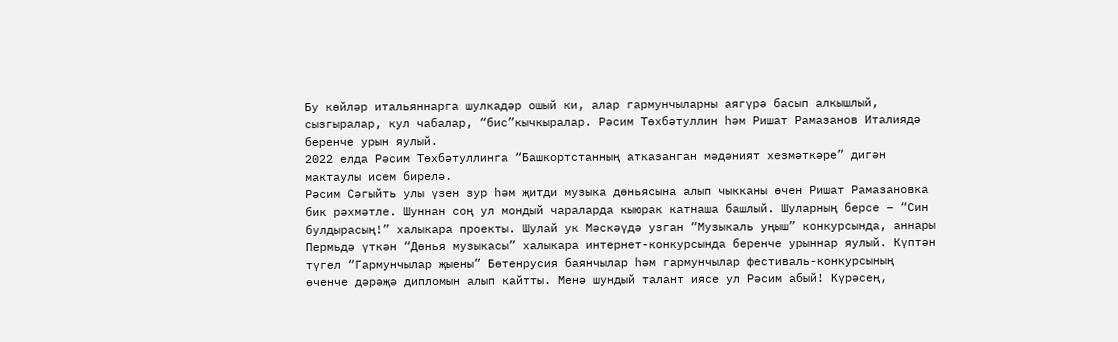Бу көйләр итальяннарга шулкадәр ошый ки, алар гармунчыларны аягүрә басып алкышлый, сызгыралар, кул чабалар, “бис”кычкыралар. Рәсим Төхбәтуллин һәм Ришат Рамазанов Италиядә беренче урын яулый.
2022 елда Рәсим Төхбәтуллинга “Башкортстанның атказанган мәдәният хезмәткәре” дигән мактаулы исем бирелә.
Рәсим Сәгыйть улы үзен зур һәм җитди музыка дөньясына алып чыкканы өчен Ришат Рамазановка бик рәхмәтле. Шуннан соң ул мондый чараларда кыюрак катнаша башлый. Шуларның берсе – “Син булдырасың!” халыкара проекты. Шулай ук Мәскәүдә узган “Музыкаль уңыш” конкурсында, аннары Пермьдә үткән “Дөнья музыкасы” халыкара интернет-конкурсында беренче урыннар яулый. Күптән түгел “Гармунчылар җыены” Бөтенрусия баянчылар һәм гармунчылар фестиваль-конкурсының өченче дәрәҗә дипломын алып кайтты. Менә шундый талант иясе ул Рәсим абый! Күрәсең,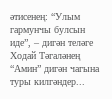әтисенең: “Улым гармунчы булсын иде”, – дигән теләге Ходай Тәгаләнең “Амин” дигән чагына туры килгәндер...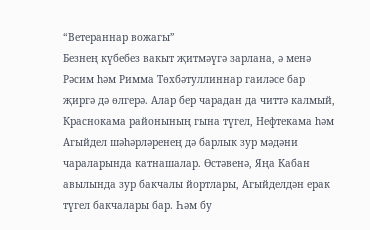“Ветераннар вожагы”
Безнең күбебез вакыт җитмәүгә зарлана, ә менә Рәсим һәм Римма Төхбәтуллиннар гаиләсе бар җиргә дә өлгерә. Алар бер чарадан да читтә калмый, Краснокама районының гына түгел, Нефтекама һәм Агыйдел шәһәрләренең дә барлык зур мәдәни чараларында катнашалар. Өстәвенә, Яңа Кабан авылында зур бакчалы йортлары, Агыйделдән ерак түгел бакчалары бар. Һәм бу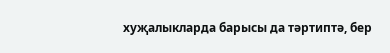хуҗалыкларда барысы да тәртиптә, бер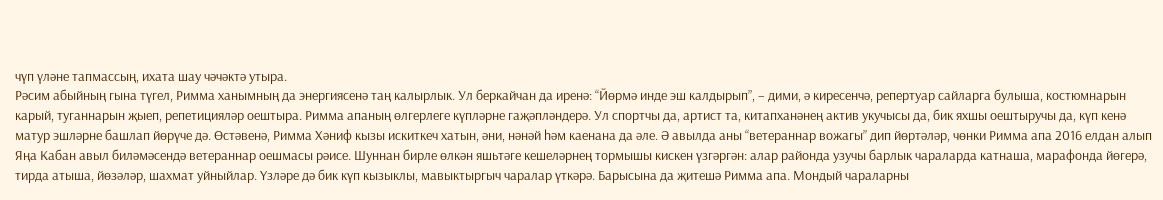чүп үләне тапмассың, ихата шау чәчәктә утыра.
Рәсим абыйның гына түгел, Римма ханымның да энергиясенә таң калырлык. Ул беркайчан да иренә: “Йөрмә инде эш калдырып”, – дими, ә киресенчә, репертуар сайларга булыша, костюмнарын карый, туганнарын җыеп, репетицияләр оештыра. Римма апаның өлгерлеге күпләрне гаҗәпләндерә. Ул спортчы да, артист та, китапханәнең актив укучысы да, бик яхшы оештыручы да, күп кенә матур эшләрне башлап йөрүче дә. Өстәвенә, Римма Хәниф кызы искиткеч хатын, әни, нәнәй һәм каенана да әле. Ә авылда аны “ветераннар вожагы” дип йөртәләр, чөнки Римма апа 2016 елдан алып Яңа Кабан авыл биләмәсендә ветераннар оешмасы рәисе. Шуннан бирле өлкән яшьтәге кешеләрнең тормышы кискен үзгәргән: алар районда узучы барлык чараларда катнаша, марафонда йөгерә, тирда атыша, йөзәләр, шахмат уйныйлар. Үзләре дә бик күп кызыклы, мавыктыргыч чаралар үткәрә. Барысына да җитешә Римма апа. Мондый чараларны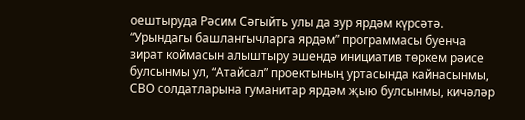оештыруда Рәсим Сәгыйть улы да зур ярдәм күрсәтә.
“Урындагы башлангычларга ярдәм” программасы буенча зират коймасын алыштыру эшендә инициатив төркем рәисе булсынмы ул, “Атайсал” проектының уртасында кайнасынмы, СВО солдатларына гуманитар ярдәм җыю булсынмы, кичәләр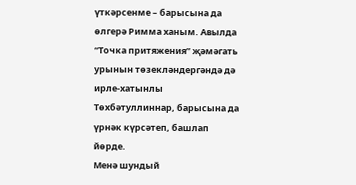үткәрсенме – барысына да өлгерә Римма ханым. Авылда “Точка притяжения” җәмәгать урынын төзекләндергәндә дә ирле-хатынлы Төхбәтуллиннар, барысына да үрнәк күрсәтеп, башлап йөрде.
Менә шундый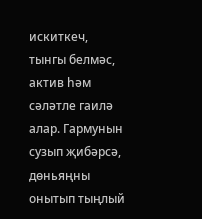искиткеч, тынгы белмәс, актив һәм сәләтле гаилә алар. Гармунын сузып җибәрсә, дөньяңны онытып тыңлый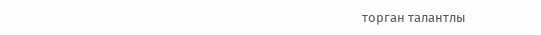торган талантлы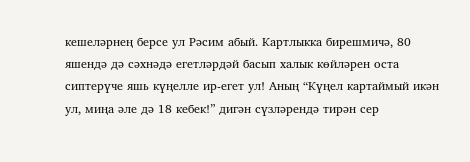кешеләрнең берсе ул Рәсим абый. Картлыкка бирешмичә, 80 яшендә дә сәхнәдә егетләрдәй басып халык көйләрен оста сиптерүче яшь күңелле ир-егет ул! Аның “Күңел картаймый икән ул, миңа әле дә 18 кебек!” дигән сүзләрендә тирән сер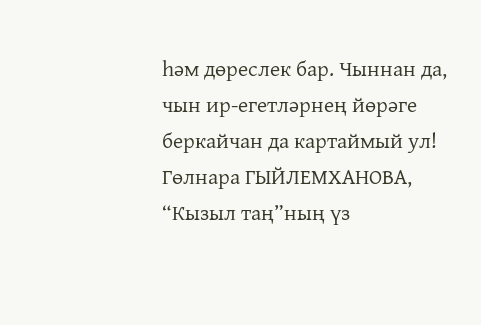һәм дөреслек бар. Чыннан да, чын ир-егетләрнең йөрәге беркайчан да картаймый ул!
Гөлнара ГЫЙЛЕМХАНОВА,
“Кызыл таң”ның үз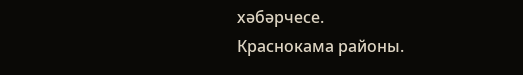хәбәрчесе.
Краснокама районы.